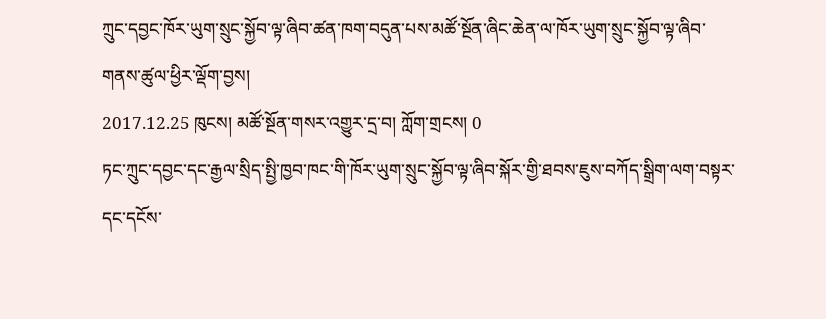ཀྲུང་དབྱང་ཁོར་ཡུག་སྲུང་སྐྱོབ་ལྟ་ཞིབ་ཚན་ཁག་བདུན་པས་མཚོ་སྔོན་ཞིང་ཆེན་ལ་ཁོར་ཡུག་སྲུང་སྐྱོབ་ལྟ་ཞིབ་གནས་ཚུལ་ཕྱིར་ལྡོག་བྱས།
2017.12.25 ཁུངས། མཚོ་སྔོན་གསར་འགྱུར་དྲ་བ། ཀློག་གྲངས། 0
ཏང་ཀྲུང་དབྱང་དང་རྒྱལ་སྲིད་སྤྱི་ཁྱབ་ཁང་གི་ཁོར་ཡུག་སྲུང་སྐྱོབ་ལྟ་ཞིབ་སྐོར་གྱི་ཐབས་ཇུས་བཀོད་སྒྲིག་ལག་བསྟར་དང་དངོས་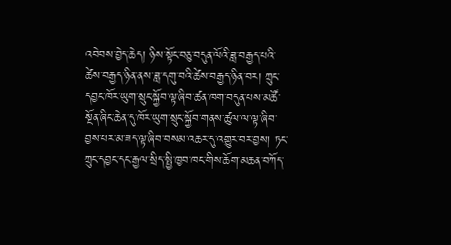འབེབས་བྱེད་ཆེད། ཉིས་སྟོང་བཅུ་བདུན་ལོའི་ཟླ་བརྒྱད་པའི་ཚེས་བརྒྱད་ཉིན་ནས་ཟླ་དགུ་བའི་ཚེས་བརྒྱད་ཉིན་བར། ཀྲུང་དབྱང་ཁོར་ཡུག་སྲུང་སྐྱོབ་ལྟ་ཞིབ་ཚན་ཁག་བདུན་པས་མཚོ་སྔོན་ཞིང་ཆེན་དུ་ཁོར་ཡུག་སྲུང་སྐྱོབ་གནས་ཚུལ་ལ་ལྟ་ཞིབ་བྱས་པར་མ་ཟད་ལྟ་ཞིབ་བསམ་འཆར་དུ་འགྱུར་བར་བྱས། ཏང་ཀྲུང་དབྱང་དང་རྒྱལ་སྲིད་སྤྱི་ཁྱབ་ཁང་གིས་ཆོག་མཆན་བཀོད་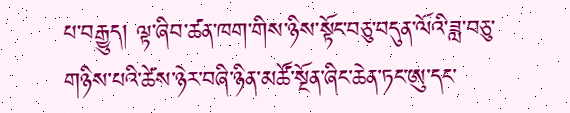པ་བརྒྱུད། ལྟ་ཞིབ་ཚན་ཁག་གིས་ཉིས་སྟོང་བཅུ་བདུན་ལོའི་ཟླ་བཅུ་གཉིས་པའི་ཚེས་ཉེར་བཞི་ཉིན་མཚོ་སྔོན་ཞིང་ཆེན་ཏང་ཨུ་དང་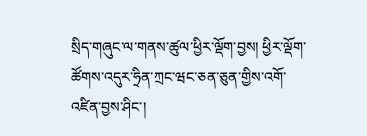སྲིད་གཞུང་ལ་གནས་ཚུལ་ཕྱིར་ལྡོག་བྱས། ཕྱིར་ལྡོག་ཚོགས་འདུར་ཧྲིན་ཀྲང་ཝང་ཅན་ཅུན་གྱིས་འགོ་འཛིན་བྱས་ཤིང་།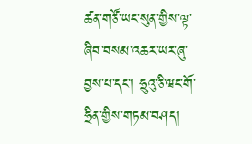ཚན་གཙོ་ཡང་སུན་གྱིས་ལྟ་ཞིབ་བསམ་འཆར་ཡར་ཞུ་བྱས་པ་དང་། ཧྲུའུ་ཅི་ཝང་གོ་ཧྲིན་གྱིས་གཏམ་བཤད།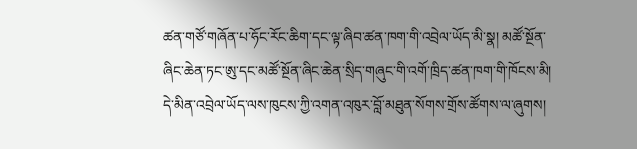ཚན་གཙོ་གཞོན་པ་ཧོང་རོང་ཆིག་དང་ལྟ་ཞིབ་ཚན་ཁག་གི་འབྲེལ་ཡོད་མི་སྣ། མཚོ་སྔོན་ཞིང་ཆེན་ཏང་ཨུ་དང་མཚོ་སྔོན་ཞིང་ཆེན་སྲིད་གཞུང་གི་འགོ་ཁྲིད་ཚན་ཁག་གི་ཁོངས་མི། དེ་མིན་འབྲེལ་ཡོད་ལས་ཁུངས་ཀྱི་འགན་འཁུར་བློ་མཐུན་སོགས་གྲོས་ཚོགས་ལ་ཞུགས།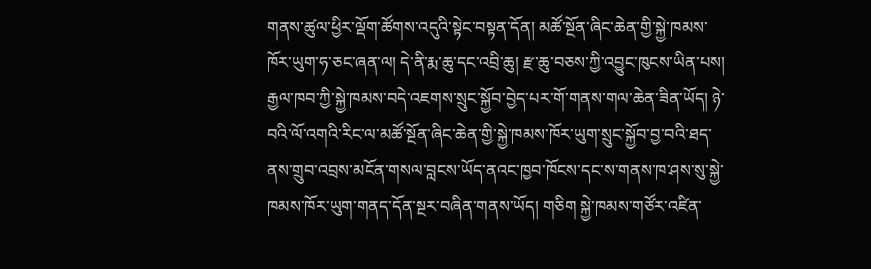གནས་ཚུལ་ཕྱིར་ལྡོག་ཚོགས་འདུའི་སྟེང་བསྟན་དོན། མཚོ་སྔོན་ཞིང་ཆེན་གྱི་སྐྱེ་ཁམས་ཁོར་ཡུག་ཧ་ཅང་ཞན་ལ། དེ་ནི་རྨ་ཆུ་དང་འབྲི་ཆུ། རྫ་ཆུ་བཅས་ཀྱི་འབྱུང་ཁུངས་ཡིན་པས། རྒྱལ་ཁབ་ཀྱི་སྐྱེ་ཁམས་བདེ་འཇགས་སྲུང་སྐྱོབ་བྱེད་པར་གོ་གནས་གལ་ཆེན་ཟིན་ཡོད། ཉེ་བའི་ལོ་འགའི་རིང་ལ་མཚོ་སྔོན་ཞིང་ཆེན་གྱི་སྐྱེ་ཁམས་ཁོར་ཡུག་སྲུང་སྐྱོབ་བྱ་བའི་ཐད་ནས་གྲུབ་འབྲས་མངོན་གསལ་བླངས་ཡོད་ནའང་ཁྱབ་ཁོངས་དང་ས་གནས་ཁ་ཤས་སུ་སྐྱེ་ཁམས་ཁོར་ཡུག་གནད་དོན་སྔར་བཞིན་གནས་ཡོད། གཅིག སྐྱེ་ཁམས་གཙོར་འཛིན་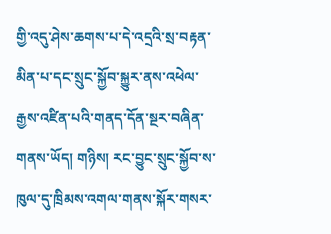གྱི་འདུ་ཤེས་ཆགས་པ་དེ་འདྲའི་སྲ་བརྟན་མིན་པ་དང་སྲུང་སྐྱོབ་སྐྱུར་ནས་འཕེལ་རྒྱས་འཛིན་པའི་གནད་དོན་སྔར་བཞིན་གནས་ཡོད། གཉིས། རང་བྱུང་སྲུང་སྐྱོབ་ས་ཁུལ་དུ་ཁྲིམས་འགལ་གནས་སྐོར་གསར་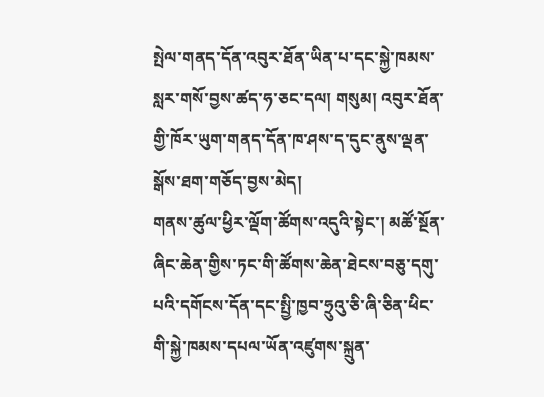སྤེལ་གནད་དོན་འབུར་ཐོན་ཡིན་པ་དང་སྐྱེ་ཁམས་སླར་གསོ་བྱས་ཚད་ཧ་ཅང་དལ། གསུམ། འབུར་ཐོན་གྱི་ཁོར་ཡུག་གནད་དོན་ཁ་ཤས་ད་དུང་ནུས་ལྡན་སྒོས་ཐག་གཅོད་བྱས་མེད།
གནས་ཚུལ་ཕྱིར་ལྡོག་ཚོགས་འདུའི་སྟེང་། མཚོ་སྔོན་ཞིང་ཆེན་གྱིས་ཏང་གི་ཚོགས་ཆེན་ཐེངས་བཅུ་དགུ་པའི་དགོངས་དོན་དང་སྤྱི་ཁྱབ་ཧྲུའུ་ཅི་ཞི་ཅིན་ཕིང་གི་སྐྱེ་ཁམས་དཔལ་ཡོན་འཛུགས་སྐྲུན་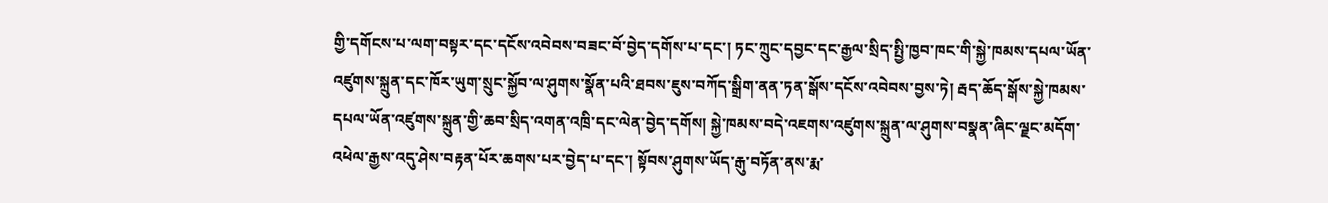གྱི་དགོངས་པ་ལག་བསྟར་དང་དངོས་འབེབས་བཟང་བོ་བྱེད་དགོས་པ་དང་། ཏང་ཀྲུང་དབྱང་དང་རྒྱལ་སྲིད་སྤྱི་ཁྱབ་ཁང་གི་སྐྱེ་ཁམས་དཔལ་ཡོན་འཛུགས་སྐྲུན་དང་ཁོར་ཡུག་སྲུང་སྐྱོབ་ལ་ཤུགས་སྣོན་པའི་ཐབས་ཇུས་བཀོད་སྒྲིག་ནན་ཏན་སྒོས་དངོས་འབེབས་བྱས་ཏེ། རྦད་ཆོད་སྒོས་སྐྱེ་ཁམས་དཔལ་ཡོན་འཛུགས་སྐྲུན་གྱི་ཆབ་སྲིད་འགན་འཁྲི་དང་ལེན་བྱེད་དགོས། སྐྱེ་ཁམས་བདེ་འཇགས་འཛུགས་སྐྲུན་ལ་ཤུགས་བསྣན་ཞིང་ལྗང་མདོག་འཕེལ་རྒྱས་འདུ་ཤེས་བརྟན་པོར་ཆགས་པར་བྱེད་པ་དང་། སྟོབས་ཤུགས་ཡོད་རྒུ་བཏོན་ནས་རྨ་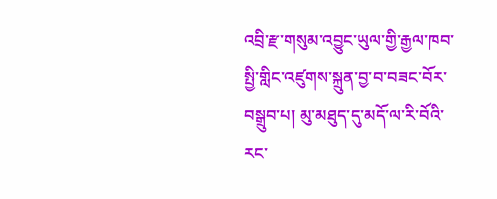འབྲི་རྫ་གསུམ་འབྱུང་ཡུལ་གྱི་རྒྱལ་ཁབ་སྤྱི་གླིང་འཛུགས་སྐྲུན་བྱ་བ་བཟང་བོར་བསྒྲུབ་པ། མུ་མཐུད་དུ་མདོ་ལ་རི་བོའི་རང་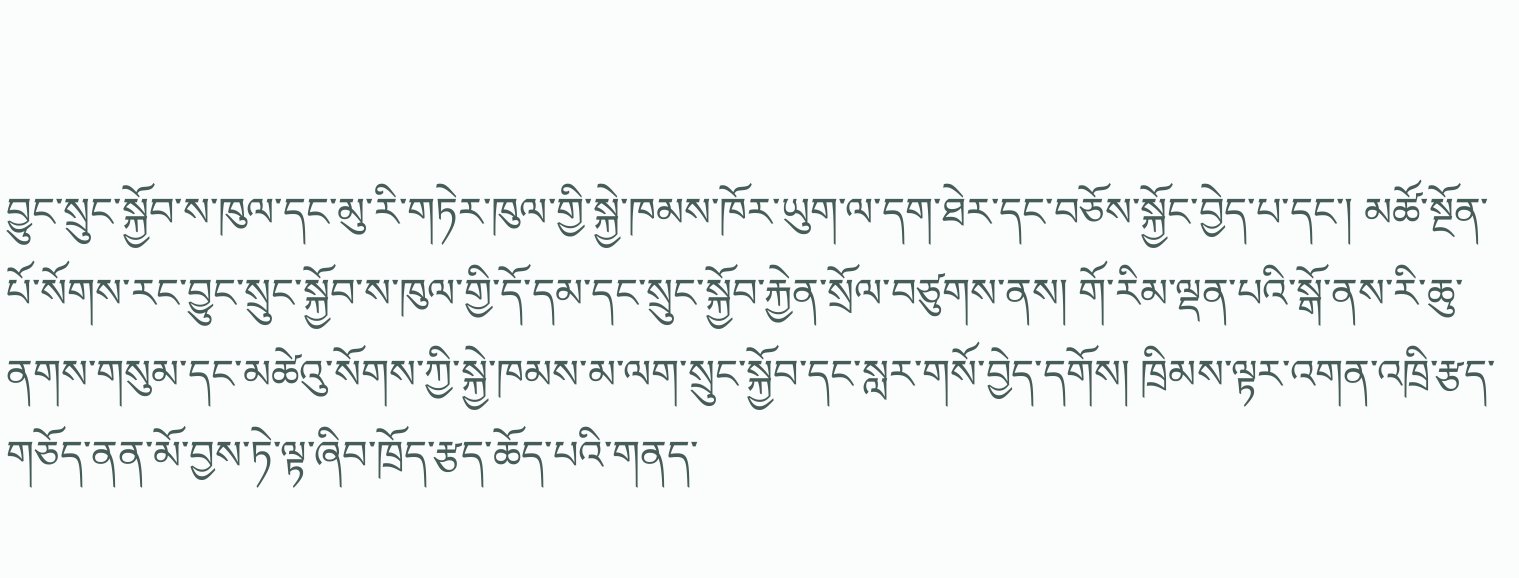བྱུང་སྲུང་སྐྱོབ་ས་ཁུལ་དང་མུ་རི་གཏེར་ཁུལ་གྱི་སྐྱེ་ཁམས་ཁོར་ཡུག་ལ་དག་ཐེར་དང་བཅོས་སྐྱོང་བྱེད་པ་དང་། མཚོ་སྔོན་པོ་སོགས་རང་བྱུང་སྲུང་སྐྱོབ་ས་ཁུལ་གྱི་དོ་དམ་དང་སྲུང་སྐྱོབ་རྐྱེན་སྲོལ་བཙུགས་ནས། གོ་རིམ་ལྡན་པའི་སྒོ་ནས་རི་ཆུ་ནགས་གསུམ་དང་མཚེའུ་སོགས་ཀྱི་སྐྱེ་ཁམས་མ་ལག་སྲུང་སྐྱོབ་དང་སླར་གསོ་བྱེད་དགོས། ཁྲིམས་ལྟར་འགན་འཁྲི་རྩད་གཅོད་ནན་མོ་བྱས་ཏེ་ལྟ་ཞིབ་ཁྲོད་རྩད་ཆོད་པའི་གནད་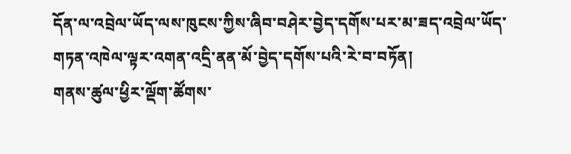དོན་ལ་འབྲེལ་ཡོད་ལས་ཁུངས་ཀྱིས་ཞིབ་བཤེར་བྱེད་དགོས་པར་མ་ཟད་འབྲེལ་ཡོད་གཏན་འཁེལ་ལྟར་འགན་འདྲི་ནན་མོ་བྱེད་དགོས་པའི་རེ་བ་བཏོན།
གནས་ཚུལ་ཕྱིར་ལྡོག་ཚོགས་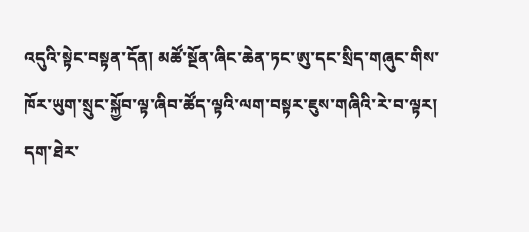འདུའི་སྟེང་བསྟན་དོན། མཚོ་སྔོན་ཞིང་ཆེན་ཏང་ཨུ་དང་སྲིད་གཞུང་གིས་ཁོར་ཡུག་སྲུང་སྐྱོབ་ལྟ་ཞིབ་ཚོད་ལྟའི་ལག་བསྟར་ཇུས་གཞིའི་རེ་བ་ལྟར། དག་ཐེར་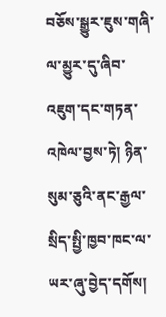བཅོས་སྒྱུར་ཇུས་གཞི་ལ་མྱུར་དུ་ཞིབ་འཇུག་དང་གཏན་འཁེལ་བྱས་ཏེ། ཉིན་སུམ་ཅུའི་ནང་རྒྱལ་སྲིད་སྤྱི་ཁྱབ་ཁང་ལ་ཡར་ཞུ་བྱེད་དགོས།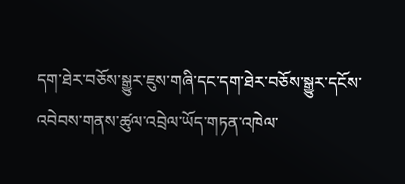དག་ཐེར་བཅོས་སྒྱུར་ཇུས་གཞི་དང་དག་ཐེར་བཅོས་སྒྱུར་དངོས་འབེབས་གནས་ཚུལ་འབྲེལ་ཡོད་གཏན་འཁེལ་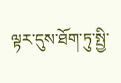ལྟར་དུས་ཐོག་ཏུ་སྤྱི་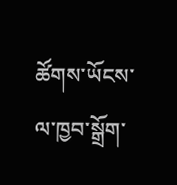ཚོགས་ཡོངས་ལ་ཁྱབ་སྒྲོག་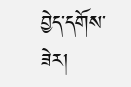བྱེད་དགོས་ཟེར།